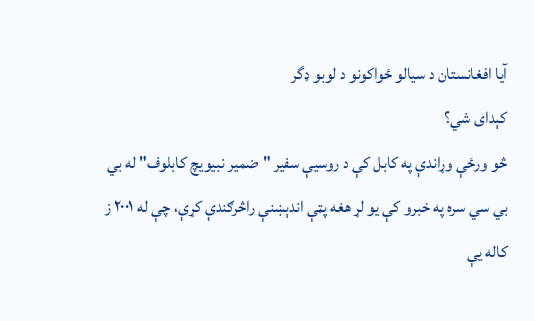آيا افغانستان د سيالو ځواکونو د لوبو ډگر
کېداى شي؟
څو ورځې وړاندې په كابل كې د روسيې سفير "ضمير نبيويچ كابلوف" له بي بي سي سره په خبرو كې يو لړ هغه پټې اندېښنې راڅرګندې كړې، چې له ۲۰۰۱ ز كاله يې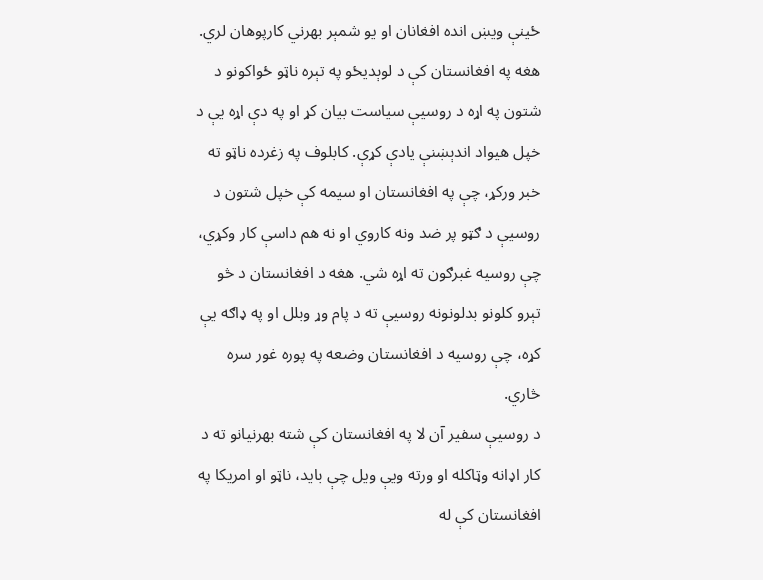ځينې ويښ انده افغانان او يو شمېر بهرني كارپوهان لري. هغه په افغانستان كې د لوېديځو په تېره ناټو ځواكونو د شتون په اړه د روسيې سياست بيان كړ او په دې اړه يې د خپل هيواد اندېښنې يادې كړې. كابلوف په زغرده ناټو ته خبر وركړ، چې په افغانستان او سيمه كې خپل شتون د روسيې د ګټو پر ضد ونه كاروي او نه هم داسې كار وكړي، چې روسيه غبرګون ته اړه شي. هغه د افغانستان د څو تېرو كلونو بدلونونه روسيې ته د پام وړ وبلل او په ډاګه يې كړه، چې روسيه د افغانستان وضعه په پوره غور سره څاري.
د روسيې سفير آن لا په افغانستان کې شته بهرنيانو ته د کار اډانه وټاکله او ورته ويې ويل چې بايد، ناټو او امريکا په افغانستان کې له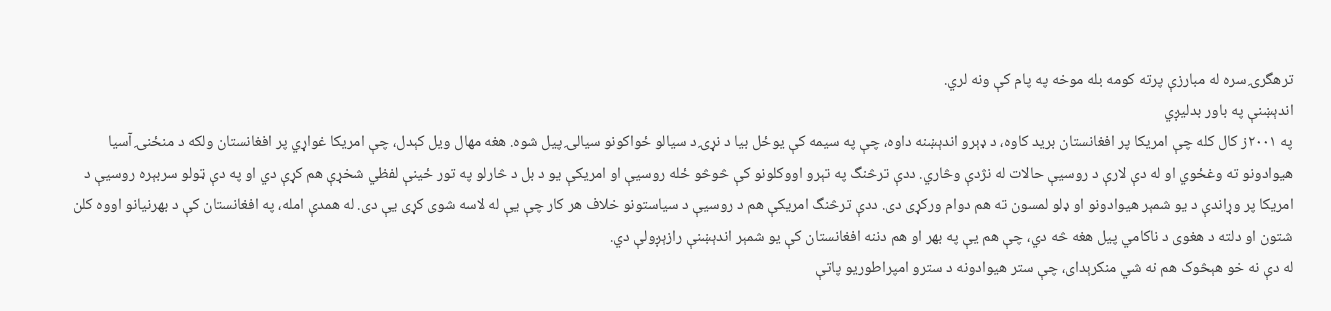ترهگرۍ سره له مبارزې پرته کومه بله موخه په پام کې ونه لري.
اندېښنې په باور بدليږي
په ٢٠٠١ز کال کله چې امريکا پر افغانستان بريد کاوه، د ډېرو اندېښنه داوه، چې په سيمه کې يوځل بيا د نړۍ د سيالو ځواکونو سيالۍ پيل شوه. هغه مهال ويل کېدل، چې امريکا غواړي پر افغانستان ولکه د منځنۍ آسيا هيوادونو ته وغځوي او له دې لارې د روسيې حالات له نژدې وڅاري. ددې ترڅنگ په تېرو اووکلونو کې څوڅو ځله روسيې او امريکې يو د بل د څارلو په تور ځينې لفظي شخړې هم کړې دي او په دې ټولو سربېره روسيې د امريکا پر وړاندې د يو شمېر هيوادونو او ډلو لمسون ته هم دوام ورکړى دى. ددې ترڅنگ امريکې هم د روسيې د سياستونو خلاف هر کار چې يې له لاسه شوى کړى يې دى. له همدې امله، په افغانستان کې د بهرنيانو اووه کلن شتون او دلته د هغوى د ناکامي پيل هغه څه دي، چې هم يې په بهر او هم دننه افغانستان کې يو شمېر اندېښنې رازېږولې دي.
له دې نه خو هېڅوک هم نه شي منکرېداى، چې ستر هيوادونه د سترو امپراطوريو پاتې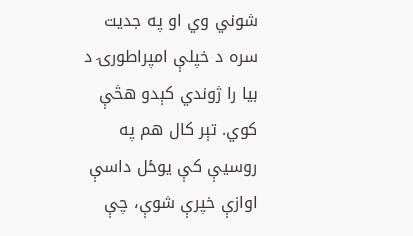شوني وي او په جديت سره د خپلې امپراطورۍ د بيا را ژوندي کېدو هڅې کوي. تېر کال هم په روسيې کې يوځل داسې اوازې خپرې شوې، چې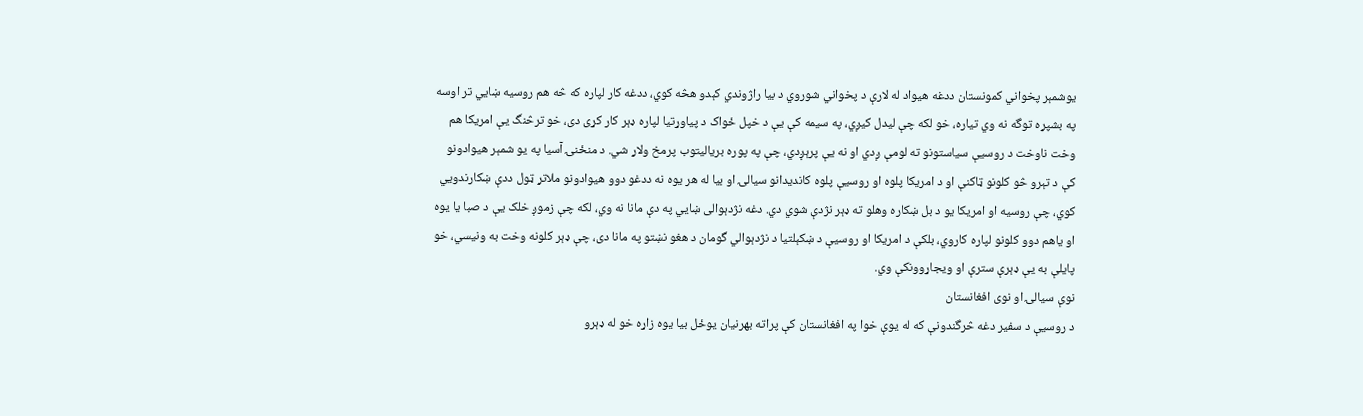يوشمېر پخواني کمونستان ددغه هيواد له لارې د پخواني شوروي د بيا راژوندي کېدو هڅه کوي، ددغه کار لپاره که څه هم روسيه ښايي تر اوسه په بشپړه توگه نه وي تياره، خو لکه چې ليدل کيږي، په سيمه کې يې د خپل ځواک د پياوړتيا لپاره ډېر کار کړى دى، خو ترڅنگ يې امريکا هم وخت ناوخت د روسيې سياستونو ته لومې ږدي او نه يې پرېږدي، چې په پوره برياليتوب پرمخ ولاړ شي. د منځنۍ آسيا په يو شمېر هيوادونو کې د تېرو څو کلونو ټاکنې او د امريکا پلوه او روسيې پلوه کانديدانو سيالۍ او بيا له هر يوه نه ددغو دوو هيوادونو ملاتړ ټول ددې ښکارندويي کوي، چې روسيه او امريکا يو د بل ښکاره وهلو ته ډېر نژدې شوي دي. دغه نژدېوالى ښايي په دې مانا نه وي، لکه چې زموږ خلک يې د صبا يا يوه او ياهم دوو کلونو لپاره کاروي، بلکې د امريکا او روسيې د ښکېلتيا د نژدېوالي گومان د هغو نښتو په مانا دى، چې ډېر کلونه وخت به ونيسي، خو پايلې به يې ډېرې سترې او ويجاړوونکې وي.
نوې سيالۍ او نوى افغانستان
د روسيې د سفير دغه څرگندونې که له يوې خوا په افغانستان کې پراته بهرنيان يوځل بيا يوه زاړه خو له ډېرو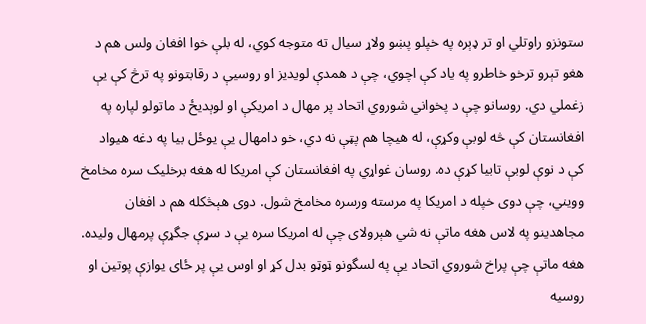ستونزو راوتلي او تر ډېره په خپلو پښو ولاړ سيال ته متوجه کوي، له بلې خوا افغان ولس هم د هغو تېرو ترخو خاطرو په ياد کې اچوي، چې د همدې لويديز او روسيې د رقابتونو په ترڅ کې يې زغملي دي. روسانو چې د پخواني شوروي اتحاد پر مهال د امريکې او لوېديځ د ماتولو لپاره په افغانستان کې څه لوبې وکړې، له هيچا هم پټې نه دي، خو دامهال يې يوځل بيا په دغه هيواد کې د نوې لوبې تابيا کړې ده. روسان غواړي په افغانستان کې امريکا له هغه برخليک سره مخامخ وويني، چې دوى خپله د امريکا په مرسته ورسره مخامخ شول. دوى هېڅکله هم د افغان مجاهدينو په لاس هغه ماتې نه شي هېرولاى چې له امريکا سره يې د سړې جگړې پرمهال وليده. هغه ماتې چې پراخ شوروي اتحاد يې په لسگونو ټوټو بدل کړ او اوس يې پر ځاى يوازې پوتين او روسيه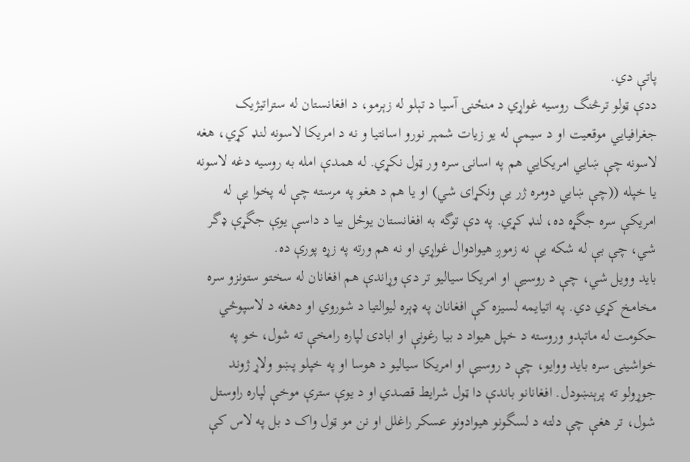پاتې دي.
ددې ټولو ترڅنگ روسيه غواړي د منځنۍ آسيا د تېلو له زېرمو، د افغانستان له ستراتيژيک جغرافيايي موقعيت او د سيمې له يو زيات شمېر نورو اسانتيا و نه د امريکا لاسونه لنډ کړي، هغه لاسونه چې ښايي امريکايي هم په اسانۍ سره ور ټول نکړي. له همدې امله به روسيه دغه لاسونه يا خپله ((چې ښايي دومره ژر يې ونکړاى شي) او يا هم د هغو په مرسته چې له پخوا يې له امريکې سره جگړه ده، لنډ کړي. په دې توگه به افغانستان يوځل بيا د داسې يوې جگړې ډگر شي، چې بې له شکه يې نه زموږ هيوادوال غواړي او نه هم ورته په زړه پورې ده.
بايد وويل شي، چې د روسيې او امريکا سياليو تر دې وړاندې هم افغانان له سختو ستونزو سره مخامخ کړي دي. په اتيايمه لسيزه کې افغانان په ډېره ليوالتيا د شوروي او دهغه د لاسپوڅي حکومت له ماتېدو وروسته د خپل هيواد د بيا رغونې او ابادۍ لپاره رامخې ته شول، خو په خواشينۍ سره بايد ووايو، چې د روسيې او امريکا سياليو د هوسا او په خپلو پښو ولاړ ژوند جوړولو ته پرېنښودل. افغانانو باندې دا ټول شرايط قصدي او د يوې سترې موخې لپاره راوستل شول، تر هغې چې دلته د لسگونو هيوادونو عسکر راغلل او نن مو ټول واک د بل په لاس کې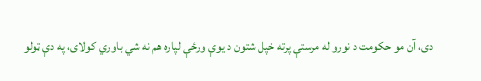دى، آن مو حکومت د نورو له مرستې پرته خپل شتون د يوې ورځې لپاره هم نه شي باوري کولاى، په دې ټولو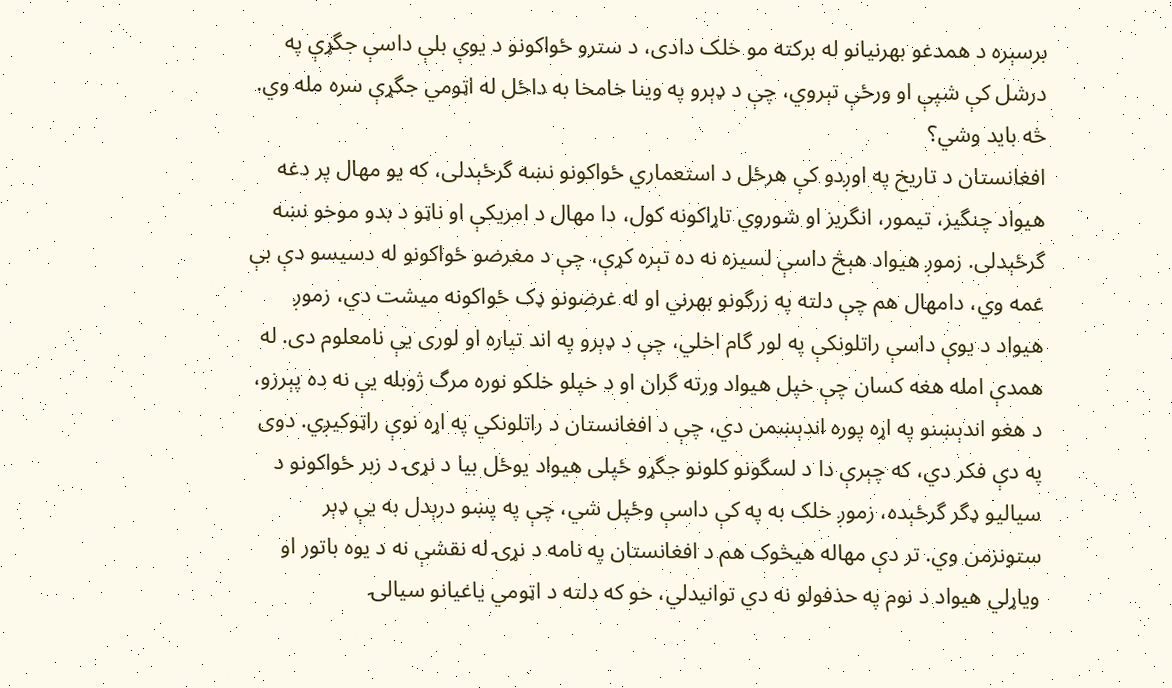برسېره د همدغو بهرنيانو له برکته مو خلک دادى، د سترو ځواکونو د يوې بلې داسې جگړې په درشل کې شپې او ورځې تېروي، چې د ډېرو په وينا خامخا به داځل له اټومي جگړې سره مله وي.
څه بايد وشي؟
افغانستان د تاريخ په اوږدو کې هرځل د استعماري ځواکونو نښه گرځېدلى، که يو مهال پر دغه هيواد چنگيز، تيمور، انگريز او شوروي تاړاکونه کول، دا مهال د امريکې او ناټو د بدو موخو نښه گرځېدلى. زموږ هيواد هېڅ داسې لسيزه نه ده تېره کړې، چې د مغرضو ځواکونو له دسيسو دې بې غمه وي، دامهال هم چې دلته په زرگونو بهرني او له غرضونو ډک ځواکونه ميشت دي، زموږ هيواد د يوې داسې راتلونکې په لور گام اخلي، چې د ډېرو په اند تياره او لورى يې نامعلوم دى. له همدې امله هغه کسان چې خپل هيواد ورته گران او د خپلو خلکو نوره مرگ ژوبله يې نه ده پېرزو، د هغو اندېښنو په اړه پوره اندېښمن دي، چې د افغانستان د راتلونکي په اړه نوې راټوکيږي. دوى په دې فکر دي، که چېرې دا د لسگونو کلونو جگړو ځپلى هيواد يوځل بيا د نړۍ د زبر ځواکونو د سياليو ډگر گرځېده، زموږ خلک به په کې داسې وځپل شي، چې په پښو درېدل به يې ډېر ستونزمن وي. تر دې مهاله هيڅوک هم د افغانستان په نامه د نړۍ له نقشې نه د يوه باتور او وياړلي هيواد د نوم په حذفولو نه دي توانيدلي، خو که دلته د اټومي ياغيانو سيالۍ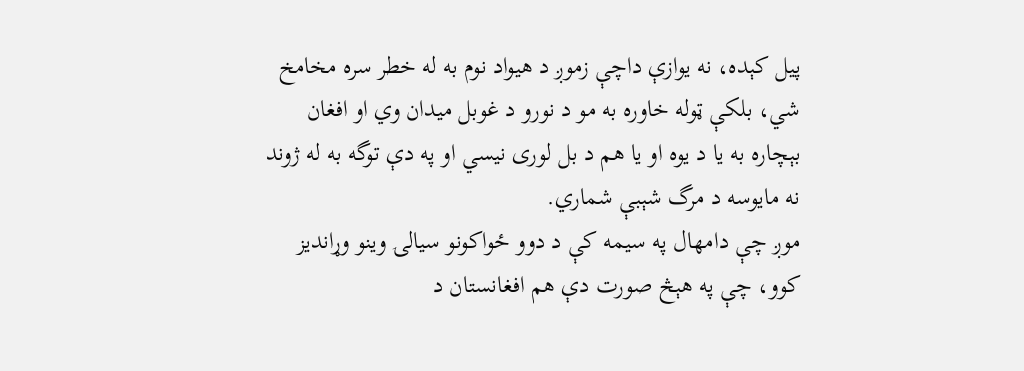پيل کېده، نه يوازې داچې زموږ د هيواد نوم به له خطر سره مخامخ شي، بلکې ټوله خاوره به مو د نورو د غوبل ميدان وي او افغان بېچاره به يا د يوه او يا هم د بل لورى نيسي او په دې توگه به له ژوند نه مايوسه د مرگ شېبې شماري.
موږ چې دامهال په سيمه کې د دوو ځواکونو سيالۍ وينو وړانديز کوو، چې په هېڅ صورت دې هم افغانستان د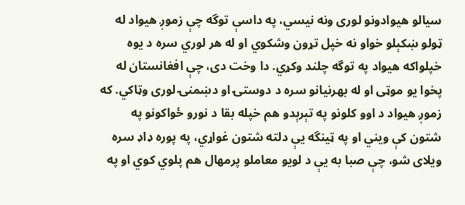سيالو هيوادونو لورى ونه نيسي، په داسې توگه چې زموږ هيواد له ټولو ښکېلو خواو نه خپل تړون وشکوي او له هر لوري سره د يوه خپلواکه هيواد په توگه چلند وکړي. دا وخت دى، چې افغانستان له پخوا يو موټى او له بهرنيانو سره د دوستۍ او دښمنۍ لورى وټاکي. که زموږ هيواد د اوو کلونو په تېرېدو هم خپله بقا د نورو ځواکونو په شتون کې ويني او په ټينگه يې دلته شتون غواړي، په پوره ډاډ سره ويلاى شو، چې صبا به يې د لويو معاملو پرمهال هم پلوي کوي او په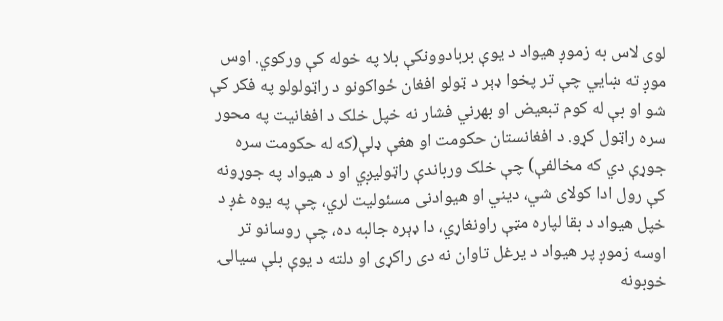لوى لاس به زموږ هيواد د يوې بربادوونکې بلا په خوله کې ورکوي. اوس موږ ته ښايي چې تر پخوا ډېر د ټولو افغان ځواکونو د راټولولو په فکر کې شو او بې له کوم تبعيض او بهرني فشار نه خپل خلک د افغانيت په محور سره راټول کړو. د افغانستان حکومت او هغې ډلې(که له حکومت سره جوړې دي که مخالفې) چې خلک ورباندې راټوليږي او د هيواد په جوړونه کې رول ادا کولاى شي، ديني او هيوادنى مسئوليت لري، چې په يوه غږ د خپل هيواد د بقا لپاره مټې راونغاړي، دا ډېره جالبه ده، چې روسانو تر اوسه زموږ پر هيواد د يرغل تاوان نه دى راکړى او دلته د يوې بلې سيالۍ خوبونه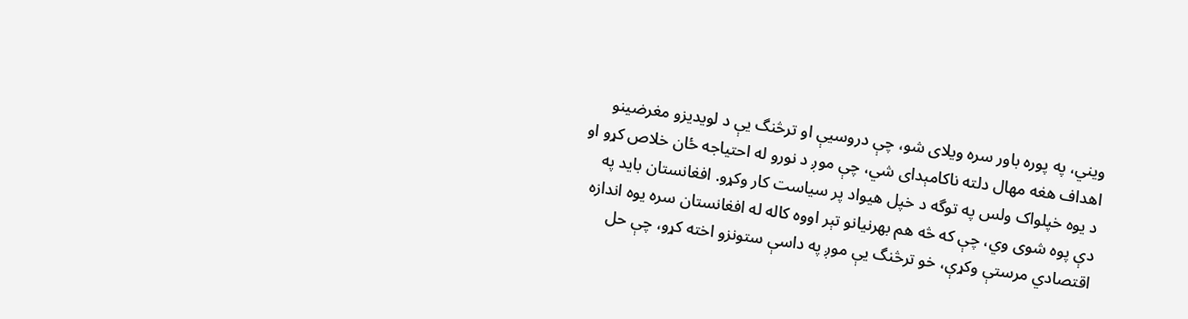ويني، په پوره باور سره ويلاى شو، چې دروسيې او ترڅنگ يې د لويديزو مغرضينو اهداف هغه مهال دلته ناکامېداى شي، چې موږ د نورو له احتياجه ځان خلاص کړو او د يوه خپلواک ولس په توگه د خپل هيواد پر سياست کار وکړو. افغانستان بايد په دې پوه شوى وي، چې که څه هم بهرنيانو تېر اووه کاله له افغانستان سره يوه اندازه اقتصادي مرستې وکړې، خو ترڅنگ يې موږ په داسې ستونزو اخته کړو، چې حل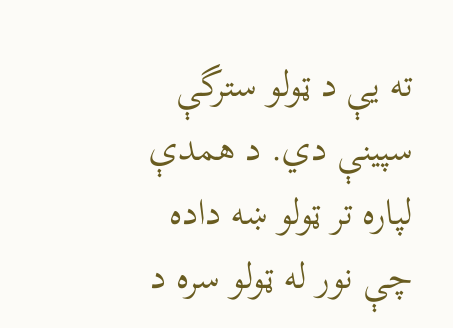ته يې د ټولو سترگې سپينې دي. د همدې لپاره تر ټولو ښه داده چې نور له ټولو سره د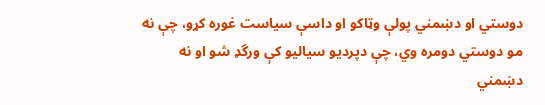دوستي او دښمني پولې وټاکو او داسې سياست غوره کړو، چې نه مو دوستي دومره وي، چې دپرديو سياليو کې ورگډ شو او نه دښمني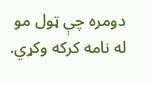دومره چې ټول مو له نامه کرکه وکړي.